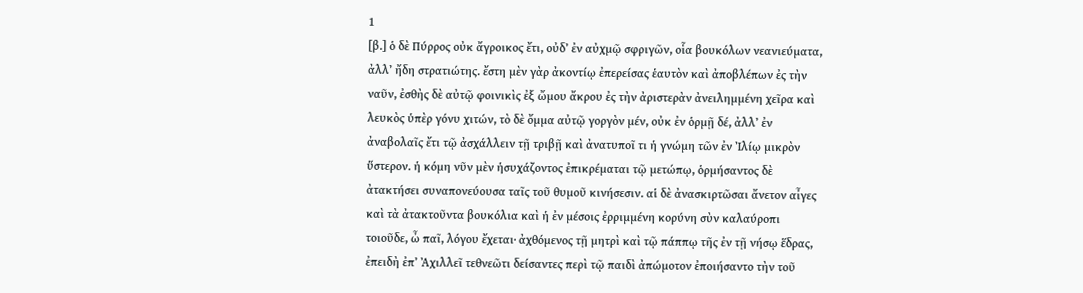1
[β.] ὁ δὲ Πύρρος οὐκ ἄγροικος ἔτι, οὐδʼ ἐν αὐχμῷ σφριγῶν, οἷα βουκόλων νεανιεύματα, ἀλλʼ ἤδη στρατιώτης. ἔστη μὲν γὰρ ἀκοντίῳ ἐπερείσας ἑαυτὸν καὶ ἀποβλέπων ἐς τὴν ναῦν, ἐσθὴς δὲ αὐτῷ φοινικὶς ἐξ ὤμου ἄκρου ἐς τὴν ἀριστερὰν ἀνειλημμένη χεῖρα καὶ λευκὸς ὑπὲρ γόνυ χιτών, τὸ δὲ ὄμμα αὐτῷ γοργὸν μέν, οὐκ ἐν ὁρμῇ δέ, ἀλλʼ ἐν ἀναβολαῖς ἔτι τῷ ἀσχάλλειν τῇ τριβῇ καὶ ἀνατυποῖ τι ἡ γνώμη τῶν ἐν Ἰλίῳ μικρὸν ὕστερον. ἡ κόμη νῦν μὲν ἡσυχάζοντος ἐπικρέμαται τῷ μετώπῳ, ὁρμήσαντος δὲ ἀτακτήσει συναπονεύουσα ταῖς τοῦ θυμοῦ κινήσεσιν. αἱ δὲ ἀνασκιρτῶσαι ἄνετον αἶγες καὶ τὰ ἀτακτοῦντα βουκόλια καὶ ἡ ἐν μέσοις ἐρριμμένη κορύνη σὺν καλαύροπι τοιοῦδε, ὦ παῖ, λόγου ἔχεται· ἀχθόμενος τῇ μητρὶ καὶ τῷ πάππῳ τῆς ἐν τῇ νήσῳ ἕδρας, ἐπειδὴ ἐπʼ Ἀχιλλεῖ τεθνεῶτι δείσαντες περὶ τῷ παιδὶ ἀπώμοτον ἐποιήσαντο τὴν τοῦ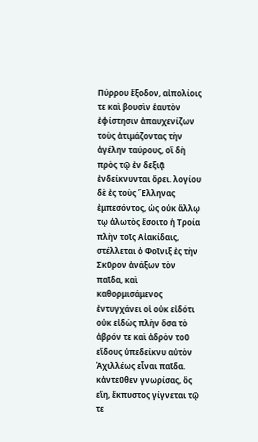Πύρρου ἔξοδον, αἰπολίοις τε καὶ βουσὶν ἑαυτὸν ἐφίστησιν ἀπαυχενίζων τοὺς ἀτιμάζοντας τὴν ἀγέλην ταύρους, οἳ δὴ πρὸς τῷ ἐν δεξιᾷ ἐνδείκνυνται ὄρει. λογίου δὲ ἐς τοὺς Ἕλληνας ἐμπεσόντος, ὡς οὐκ ἄλλῳ τῳ ἁλωτὸς ἔσοιτο ἡ Τροία πλὴν τοῖς Αἰακίδαις, στέλλεται ὁ Φοῖνιξ ἐς τὴν Σκῦρον ἀνάξων τὸν παῖδα, καὶ καθορμισάμενος ἐντυγχάνει οἱ οὐκ εἰδότι οὐκ εἰδὼς πλὴν ὅσα τὸ ἁβρόν τε καὶ ἁδρὸν τοῦ εἴδους ὑπεδείκνυ αὐτὸν Ἀχιλλέως εἶναι παῖδα. κἀντεῦθεν γνωρίσας, ὃς εἴη, ἔκπυστος γίγνεται τῷ τε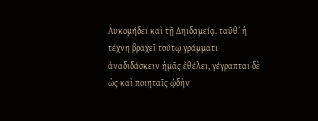Λυκομήδει καὶ τῇ Δηιδαμείᾳ. ταῦθʼ ἡ τέχνη βραχεῖ τούτῳ γράμματι ἀναδιδάσκειν ἡμᾶς ἐθέλει, γέγραπται δὲ ὡς καὶ ποιηταῖς ᾠδὴν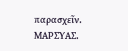παρασχεῖν.
ΜΑΡΣΥΑΣ.